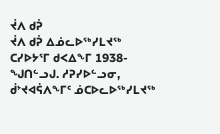ᔫᐱ ᑯᕉ
ᔫᐱ ᑯᕉ ᐃᓅᓚᐅᖅᓯᒪᔪᖅ ᑕᓯᐅᔭᕐᒥ ᑯᐸᐃᖕᒥ 1938-ᖑᑎᓪᓗᒍ. ᓱᕈᓯᐅᓪᓗᓂ, ᑰᔾᔪᐊᕌᐱᖕᒥᑦ ᓅᑕᐅᓚᐅᖅᓯᒪᔪᖅ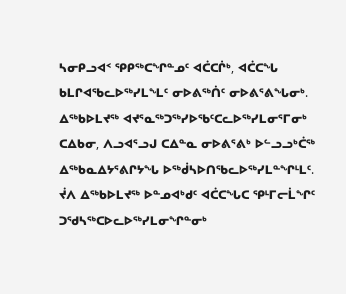ᓴᓂᑭᓗᐊᑉ ᕿᑭᖅᑕᖏᓐᓄᑦ ᐊᑖᑕᒌᒃ, ᐊᑖᑕᖓ ᑲᒪᒋᐊᖃᓚᐅᖅᓯᒪᖕᒪᑦ ᓂᐅᕕᖅᑏᑦ ᓂᐅᕕᕐᕕᖓᓂᒃ. ᐃᖅᑲᐅᒪᔪᖅ ᐊᔪᕐᓇᖅᑐᖅᓯᐅᖃᑦᑕᓚᐅᖅᓯᒪᓂᕐᒥᓂᒃ ᑕᐃᑲᓂ, ᐱᓗᐊᕐᓗᒍ ᑕᐃᓐᓇ ᓂᐅᕕᕐᕕᒃ ᐅᓪᓗᓗᒃᑖᖅ ᐃᖅᑲᓇᐃᔭᕐᕕᒋᔭᖓ ᐅᖅᑰᓴᐅᑎᖃᓚᐅᖅᓯᒪᓐᖏᒻᒪᑦ. ᔫᐱ ᐃᖅᑲᐅᒪᔪᖅ ᐅᓐᓄᐊᒃᑯᑦ ᐊᑖᑕᖓᑕ ᕿᒻᒥᓕᒫᖏᑦ ᑐᖁᓴᖅᑕᐅᓚᐅᖅᓯᒪᓂᖏᓐᓂᒃ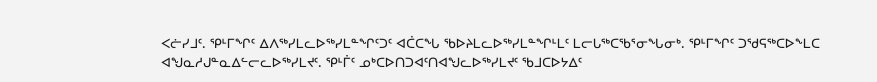ᐸᓖᓯᒧᑦ. ᕿᒻᒥᖏᑦ ᐃᐱᖅᓯᒪᓚᐅᖅᓯᒪᓐᖏᑦᑐᑦ ᐊᑖᑕᖓ ᖃᐅᔨᒪᓚᐅᖅᓯᒪᓐᖏᒻᒪᑦ ᒪᓕᒐᖅᑕᖃᕐᓂᖓᓂᒃ. ᕿᒻᒥᖏᑦ ᑐᖁᕋᖅᑕᐅᖕᒪᑕ ᐊᖑᓇᓱᒍᓐᓇᐃᓪᓕᓚᐅᖅᓯᒪᔪᑦ. ᕿᒻᒦᑦ ᓄᒃᑕᐅᑎᑐᐊᑦᑎᐊᖑᓚᐅᖅᓯᒪᔪᑦ ᖃᒧᑕᐅᔭᐃᑦ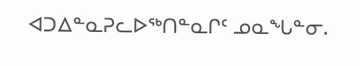ᐊᑐᐃᓐᓇᕈᓚᐅᖅᑎᓐᓇᒋᑦ ᓄᓇᖓᓐᓂ.